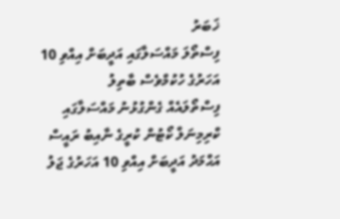ޚަބަރު
ފިސްތޯލަ މައްސަލާގައި އަދީބަށް އިއްވި 10 އަހަރުގެ ހުކުމްވެސް ބާތިލު
ފިސްތޯލައެއް ގެންގުޅުނު މައްސަލާގައި ކްރިމިނަލް ކޯޓުން ކުރީގެ ނާއިބު ރައީސް އަޙްމަދު އަދީބަށް އިއްވި 10 އަހަރުގެ ޖަލު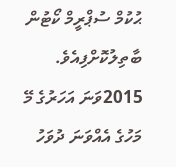ޙުކުމް ސުޕްރީމް ކޯޓުން ބާތިލުކޮށްފިއެވެ.
2015ވަނަ އަހަރުގެ މޭ މަހުގެ އެއްވަނަ ދުވަހު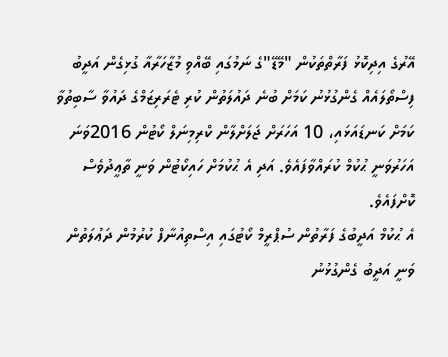އޭރުގެ އިދިކޮޅު ފަރާތްތަކުން "މޭޑޭ"ގެ ނަމުގައި ބޭއްވި މުޒާހަރާއާ ގުޅިގެން އަދީބު ފިސްތޯލައެއް ގެންގުޅުނު ކަމަށް ބުނެ ދައުލަތުން ކުރި ޓެރަރިޒަމްގެ ދައުވާ ސާބިތުވާ ކަމަށް ކަނޑައަޅައި، 10 އަހަރަށް ޖަލަށްލާން ކްރިމިނަލް ކޯޓުން 2016ވަނަ އަހަރުވަނީ ޙުކުމް ކުރައްވާފައެވެ. އަދި އެ ޙުކުމަށް ހައިކޯޓުން ވަނީ ތާޢީދުވެސް ކޮށްފައެވެ.
އެ ޙުކުމް އަދީބުގެ ފަރާތުން ސުޕްރީމް ކޯޓުގައި އިސްތިއުނާފް ކުރުމުން ދަޢުލަތުން ވަނީ އަދީބު ގެންގުޅުނު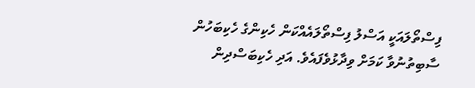ފިސްތޯލައަކީ އަސްލު ފިސްތޯލައެއްކަން ހެކިންގެ ހެކިބަހުން ސާބިތުނުވާ ކަމަށް ވިދާޅުވެފައެވެ. އަދި ހެކިބަސްދިން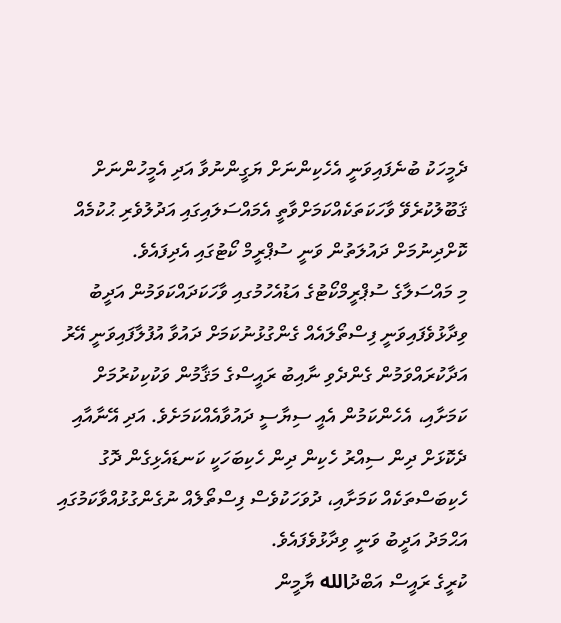ދެމީހަކު ބުނެފައިވަނީ އެހެކިންނަށް ޔަގީންނުވާ އަދި އެމީހުންނަށް ޤަބޫލުކުރެވޭ ވާހަކަތަކެއްކަމަށްވާތީ އެމައްސަލައިގައި އަދުލުވެރި ޙުކުމެއް ކޮށްދިނުމަށް ދައުލަތުން ވަނީ ސުޕްރީމް ކޯޓުގައި އެދިފައެވެ.
މި މައްސަލާގެ ސުޕްރީމްކޯޓުގެ އަޑުއެހުމުގއި ވާހަކަދައްކަވަމުން އަދީބު ވިދާޅުވެފައިވަނީ ފިސްތޯލައެއް ގެންގުޅުނުކަމަށް ދައުވާ އުފުލާފައިވަނީ އޭރު އަދާކުރައްވަމުން ގެންދެވި ނާއިބު ރައީސްގެ މަޤާމުން ވަކުކިކުރުމަށް ކަމަށާއި، އެހެންކަމުން އެއީ ސިޔާސީ ދައުވާއެއްކަމަށެވެ. އަދި އޭނާއާއި ދެކޮޅަށް ދިން ސިއްރު ހެކިން ދިން ހެކިބަހަކީ ކަނޑައެޅިގެން ދޮގު ހެކިބަސްތަކެއް ކަމަށާއި، ދުވަހަކުވެސް ފިސްތޯލެއް ނުގެންގުޅުއްވާކަމުގައި އަޙްމަދު އަދީބު ވަނީ ވިދާޅުވެފައެވެ.
ކުރީގެ ރައީސް އަބްދުالله ޔާމީން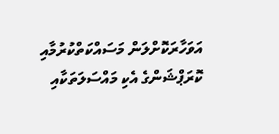އަވަހާރަކޮށްލަން މަސައްކަތްކުރުމާއި ކޮރަޕްޝަންގެ އެކި މައްސަލަތަކާއި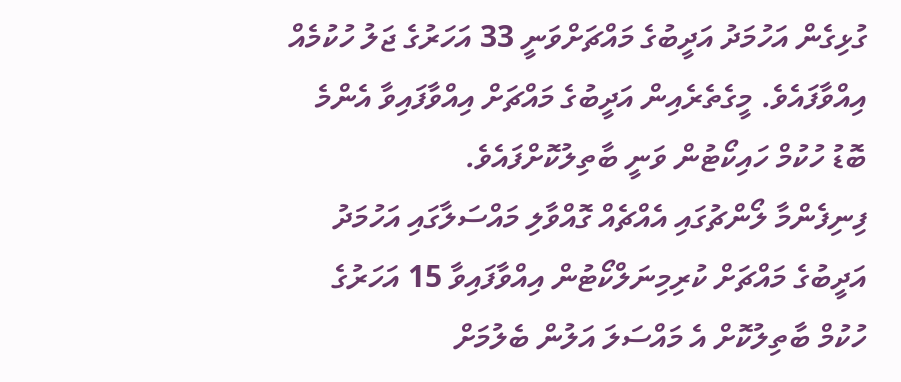ގުޅިގެން އަހުމަދު އަދީބުގެ މައްޗަށްވަނީ 33 އަހަރުގެ ޖަލު ހުކުމެއް އިއްވާފައެވެ. މީގެތެރެއިން އަދީބުގެ މައްޗަށް އިއްވާފައިވާ އެންމެ ބޮޑު ހުކުމް ހައިކޯޓުން ވަނީ ބާތިލުކޮށްފައެވެ.
ފިނިފެންމާ ލޯންޗުގައި އެއްޗެއް ގޮއްވާލި މައްސަލާގައި އަހުމަދު އަދީބުގެ މައްޗަށް ކުރިމިނަލްކޯޓުން އިއްވާފައިވާ 15 އަހަރުގެ ހުކުމް ބާތިލުކޮށް އެ މައްސަލަ އަލުން ބެލުމަށް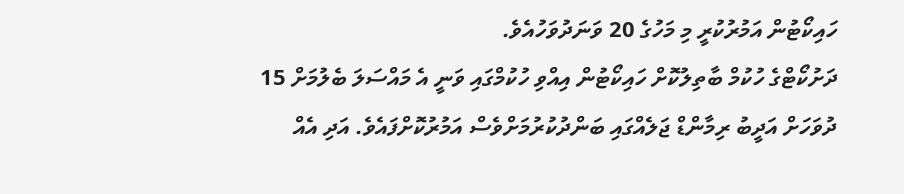ހައިކޯޓުން އަމުރުކުރީ މި މަހުގެ 20 ވަނަދުވަހުއެވެ.
ދަށުކޯޓްގެ ހުކުމް ބާތިލުކޮށް ހައިކޯޓުން އިއްވި ހުކުމްގައި ވަނީ އެ މައްސަލަ ބެލުމަށް 15 ދުވަހަށް އަދީބު ރިމާންޑް ޖަލެއްގައި ބަންދުކުރުމަށްވެސް އަމުރުކޮށްފައެވެ. އަދި އެއް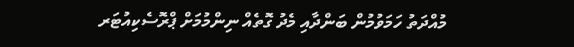މުއްދަތު ހަމަވުމުން ބަންދާއި މެދު ގޮތެއް ނިންމުމަށް ޕްރޮސެކިއުޓަރ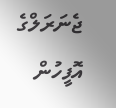ޖެނަރަލްގެ އޮފީހުން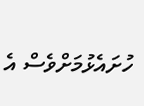ހުށައެޅުމަށްވެސް އެ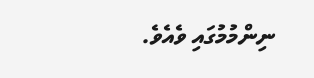ނިންމުމުގައި ވެއެވެ.